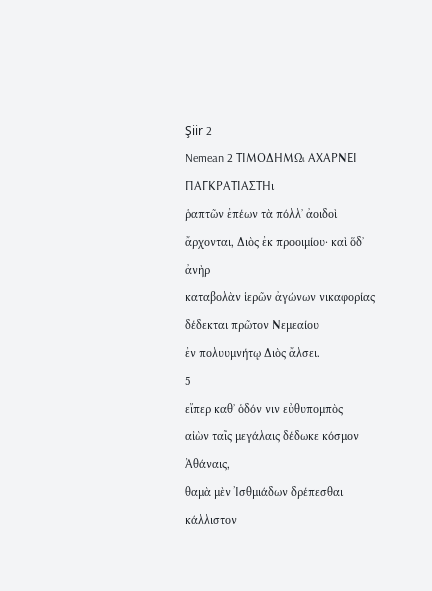Şiir 2
Nemean 2 ΤΙΜΟΔΗΜῼ ΑΧΑΡΝΕΙ ΠΑΓΚΡΑΤΙΑΣΤΗι
ῥαπτῶν ἐπέων τὰ πόλλʼ ἀοιδοὶ
ἄρχονται, Διὸς ἐκ προοιμίου· καὶ ὅδʼ ἀνὴρ
καταβολὰν ἱερῶν ἀγώνων νικαφορίας δέδεκται πρῶτον Νεμεαίου
ἐν πολυυμνήτῳ Διὸς ἄλσει.
5
εἴπερ καθʼ ὁδόν νιν εὐθυπομπὸς
αἰὼν ταῖς μεγάλαις δέδωκε κόσμον Ἀθάναις,
θαμὰ μὲν Ἰσθμιάδων δρέπεσθαι κάλλιστον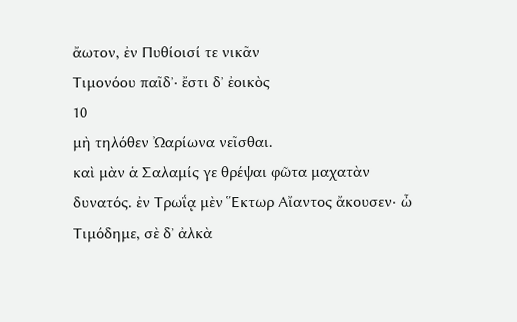ἄωτον, ἐν Πυθίοισί τε νικᾶν
Τιμονόου παῖδʼ· ἔστι δʼ ἐοικὸς
10
μὴ τηλόθεν Ὠαρίωνα νεῖσθαι.
καὶ μὰν ἁ Σαλαμίς γε θρέψαι φῶτα μαχατὰν
δυνατός. ἐν Τρωΐᾳ μὲν Ἕκτωρ Αἴαντος ἄκουσεν· ὦ Τιμόδημε, σὲ δʼ ἀλκὰ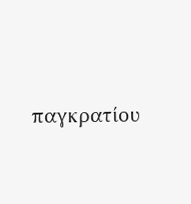παγκρατίου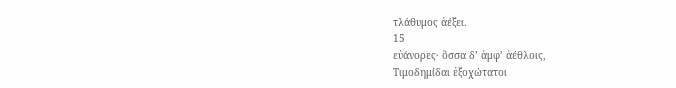τλάθυμος ἀέξει.
15
εὐάνορες· ὅσσα δʼ ἀμφʼ ἀέθλοις,
Τιμοδημίδαι ἐξοχώτατοι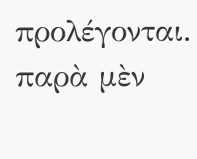προλέγονται.
παρὰ μὲν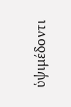ὑψιμέδοντι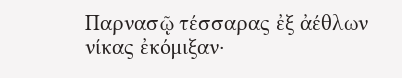Παρνασῷ τέσσαρας ἐξ ἀέθλων νίκας ἐκόμιξαν·